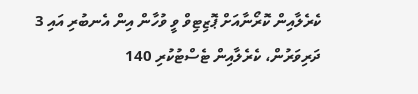ކެރެލާއިން ކޮރޯނާއަށް ޕޮޒިޓިވް ވީ ވުހާން އިން އެނބުރި އައި 3 ދަރިވަރުން، ކެރެލާއިން ޓެސްޓުކުރި 140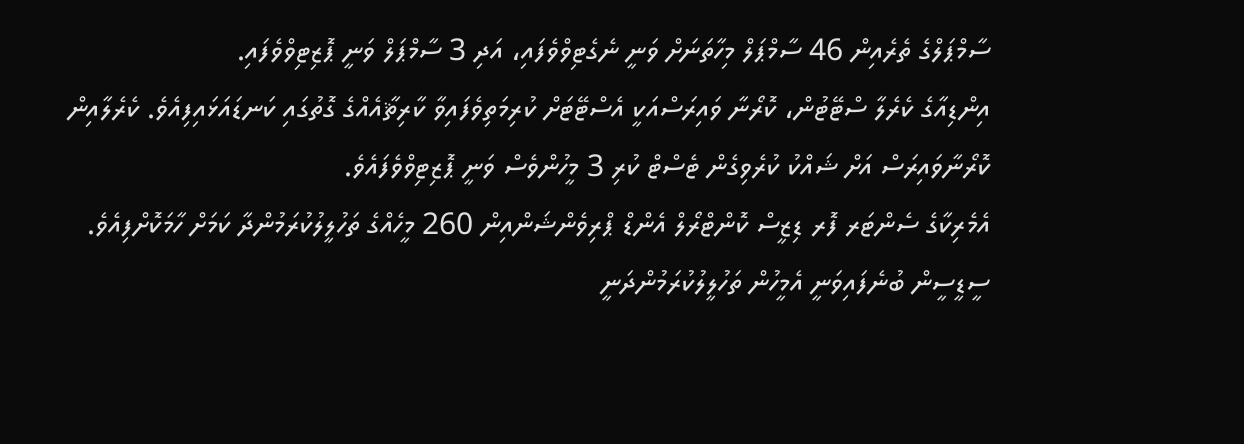ސާމްޕަލްގެ ތެރެއިން 46 ސާމްޕަލް މިހާތަނަށް ވަނީ ނެގެޓިވްވެފައި، އަދި 3 ސާމްޕަލް ވަނީ ޕޮޒިޓިވްވެފައި.
އިންޑިއާގެ ކެރެލާ ސްޓޭޓުން، ކޮރޯނާ ވައިރަސްއަކީ އެސްޓޭޓަށް ކުރިމަތިވެފައިވާ ކާރިޘާއެއްގެ ގޮތުގައި ކަނޑައަޅައިފިއެވެ. ކެރެލާއިން ކޮރޯނާވައިރަސް އަށް ޝައްކު ކުރެވިގެން ޓެސްޓް ކުރި 3 މީހުންވެސް ވަނީ ޕޮޒިޓިވްވެފައެވެ.
އެމެރިކާގެ ސެންޓަރ ފޮރ ޑިޒީސް ކޮންޓްރޯލް އެންޑް ޕްރިވެންޝަންއިން 260 މީހެއްގެ ތަހުލީލުކުރަމުންދާ ކަމަށް ހާމަކޮށްފިއެވެ. ސީޑީސީން ބުނެފައިވަނީ އެމީހުން ތަހުލީލުކުރަމުންދަނީ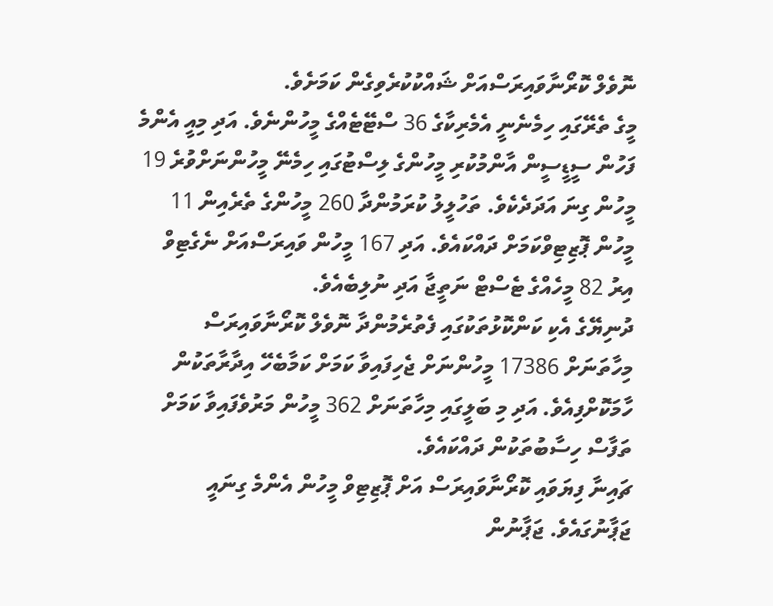ނޮވެލް ކޮރޯނާވައިރަސްއަށް ޝައްކުކުރެވިގެން ކަމަށެވެ.
މީގެ ތެރޭގައި ހިމެނެނީ އެމެރިކާގެ 36 ސްޓޭޓެއްގެ މީހުންނެވެ. އަދި މިއީ އެންމެ ފަހުން ސީޑީސީން އާންމުކުރި މީހުންގެ ލިސްޓުގައި ހިމެނޭ މީހުންނަށްވުރެ 19 މީހުން ގިނަ އަދަދެކެވެ. ތަހުލީލު ކުރަމުންދާ 260 މީހުންގެ ތެރެއިން 11 މީހުން ޕޮޒިޓިވްކަމަށް ދައްކައެވެ. އަދި 167 މީހުން ވައިރަސްއަށް ނެގެޓިވް އިރު 82 މީހެއްގެ ޓެސްޓް ނަތީޖާ އަދި ނުލިބެއެވެ.
ދުނިޔޭގެ އެކި ކަންކޮޅުތަކުގައި ފެތުރެމުންދާ ނޮވެލް ކޮރޯނާވައިރަސް މިހާތަނަށް 17386 މީހުންނަށް ޖެހިފައިވާ ކަމަށް ކަމާބެހޭ އިދާރާތަކުން ހާމަކޮށްފިއެވެ. އަދި މި ބަލީގައި މިހާތަނަށް 362 މީހުން މަރުވެފައިވާ ކަމަށް ތަފާސް ހިސާބުތަކުން ދައްކައެވެ.
ޗައިނާ ފިޔަވައި ކޮރޯނާވައިރަސް އަށް ޕޮޒިޓިވް މީހުން އެންމެ ގިނައީ ޖަޕާނުގައެވެ. ޖަޕާނުން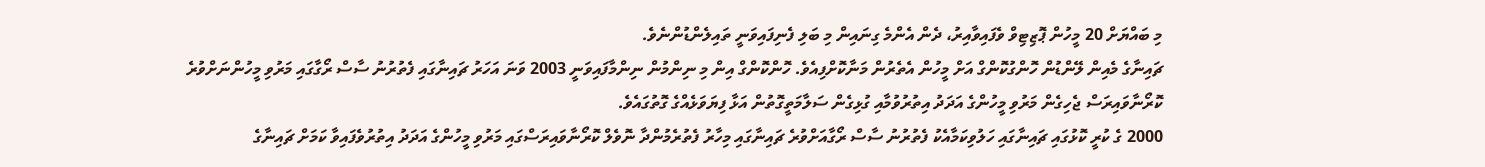މި ބައްޔަށް 20 މީހުން ޕޮޒިޓިވް ވެފައިވާއިރު، ދެން އެންމެ ގިނައިން މި ބަލި ފެނިފައިވަނީ ތައިލެންޑުންނެވެ.
ޗައިނާގެ މެއިން ލޭންޑުން ހޮންގުކޮންގް އަށް މީހުން އެތެރުން މަނާކޮށްފިއެވެ. ހޮންކޮންގް އިން މި ނިންމުން ނިންމާފައިވަނީ 2003 ވަނަ އަހަރު ޗައިނާގައި ފެތުރުނު ސާސް ރޯގާގައި މަރުވި މީހުންނަށްވުރެ ކޮރޯނާވައިރަސް ޖެހިގެން މަރުވި މީހުންގެ އަދަދު އިތުރުވުމާއި ގުޅިގެން ސަލާމަތީގޮތުން އަޅާ ފިޔަވަޅެއްގެ ގޮތުގައެވެ.
2000 ގެ ކުރީ ކޮޅުގައި ޗައިނާގައި ހަލުވިކަމާއެކު ފެތުރުނު ސާސް ރޯގާއަށްވުރެ ޗައިނާގައި މިހާރު ފެތުރެމުންދާ ނޮވެލް ކޮރޯނާވައިރަސްގައި މަރުވި މީހުންގެ އަދަދު އިތުރުވެފައިވާ ކަމަށް ޗައިނާގެ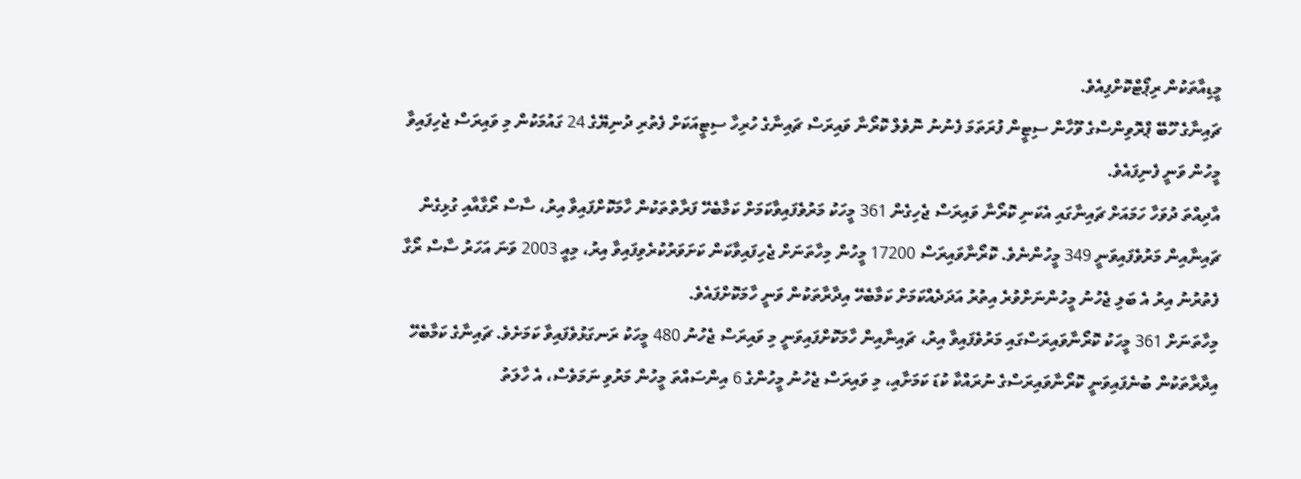މީޑިއާތަކުން ރިޕޯޓްކޮށްފިއެވެ.
ޗައިނާގެ ހޫބޭ ޕްރޮވިންސްގެ ވޫހާން ސިޓީން ފުރަތަމަ ފެނުނު ނޮވެލް ކޮރޯނާ ވައިރަސް ޗައިނާގެ ހުރިހާ ސިޓީއަކަށް ފެތުރި ދުނިޔޭގެ 24 ގައުމަކުން މި ވައިރަސް ޖެހިފައިވާ މީހުން ވަނީ ފެނިފައެވެ.
އާދިއްތަ ދުވަހާ ހަމައަށް ޗައިނާގައި އެކަނި ކޮރޯނާ ވައިރަސް ޖެހިގެން 361 މީހަކު މަރުވެފައިވާކަމަށް ކަމާބެހޭ ފަރާތްތަކުން ހާމަކޮށްފައިވާ އިރު، ސާސް ރޯގާއާއި ގުޅިގެން ޗައިނާއިން މަރުވެފައިވަނީ 349 މީހުންނެވެ. ކޮރޯނާވައިރަސް 17200 މީހުން މިހާތަނަށް ޖެހިފައިވާކަން ކަށަވަރުކުރެވިފައިވާ އިރު، މިއީ 2003 ވަނަ އަހަރު ސާސް ރޯގާ ފެތުރުނު އިރު އެ ބަލި ޖެހުނު މީހުންނަށްވުރެ އިތުރު އަދަދެއްކަމަށް ކަމާބެހޭ އިދާރާތަކުން ވަނީ ހާމަކޮށްފައެވެ.
މިހާތަނަށް 361 މީހަކު ކޮރޯނާވައިރަސްގައި މަރުވެފައިވާ އިރު، ޗައިނާއިން ހާމަކޮށްފައިވަނީ މި ވައިރަސް ޖެހުނު 480 މީހަކު ރަނގަޅުވެފައިވާ ކަމަށެވެ. ޗައިނާގެ ކަމާބެހޭ އިދާރާތަކުން ބުނެފައިވަނީ ކޮރޯނާވައިރަސްގެ ނުރައްކާ ކުޑަ ކަމަށާއި، މި ވައިރަސް ޖެހުނު މީހުންގެ 6 އިންސައްތަ މީހުން މަރުވި ނަމަވެސް، އެ ހާލަތު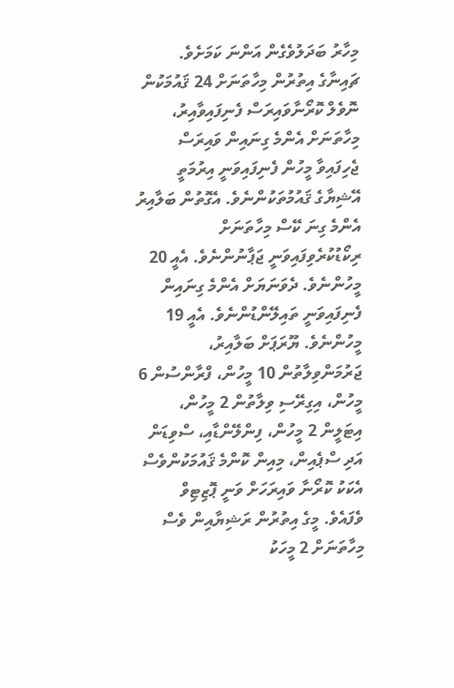މިހާރު ބަދަލުވެގެން އަންނަ ކަމަށެވެ.
ޗައިނާގެ އިތުރުން މިހާތަނަށް 24 ޤައުމަކުން ނޮވެލް ކޮރޯނާވައިރަސް ފެނިފައިވާއިރު، މިހާތަނަށް އެންމެ ގިނައިން ވައިރަސް ޖެހިފައިވާ މީހުން ފެނިފައިވަނީ އިރުމަތީ އޭޝިޔާގެ ޤައުމުތަކުންނެވެ. އެގޮތުން ބަލާއިރު އެންމެ ގިނަ ކޭސް މިހާތަނަށް ރިކޯޑުކުރެވިފައިވަނީ ޖަޕާނުންނެވެ. އެއީ 20 މީހުންނެވެ. ދެވަނަޔަށް އެންމެ ގިނައިން ފެނިފައިވަނީ ތައިލޭންޑުންނެވެ. އެއީ 19 މީހުންނެވެ. ޔޫރަޕަށް ބަލާއިރު، ޖަރުމަންވިލާތުން 10 މީހުން، ފްރާންސުން 6 މީހުން، އިގިރޭސި ވިލާތުން 2 މީހުން، އިޓަލީން 2 މީހުން، ފިންލޭންޑާއި، ސްވިޑަން އަދި ސްޕެއިން، މިއިން ކޮންމެ ޤައުމަކުންވެސް އެކަކު ކޮރޯނާ ވައިރަހަށް ވަނީ ޕޮޒިޓިވް ވެފައެވެ. މީގެ އިތުރުން ރަޝިޔާއިން ވެސް މިހާތަނަށް 2 މީހަކު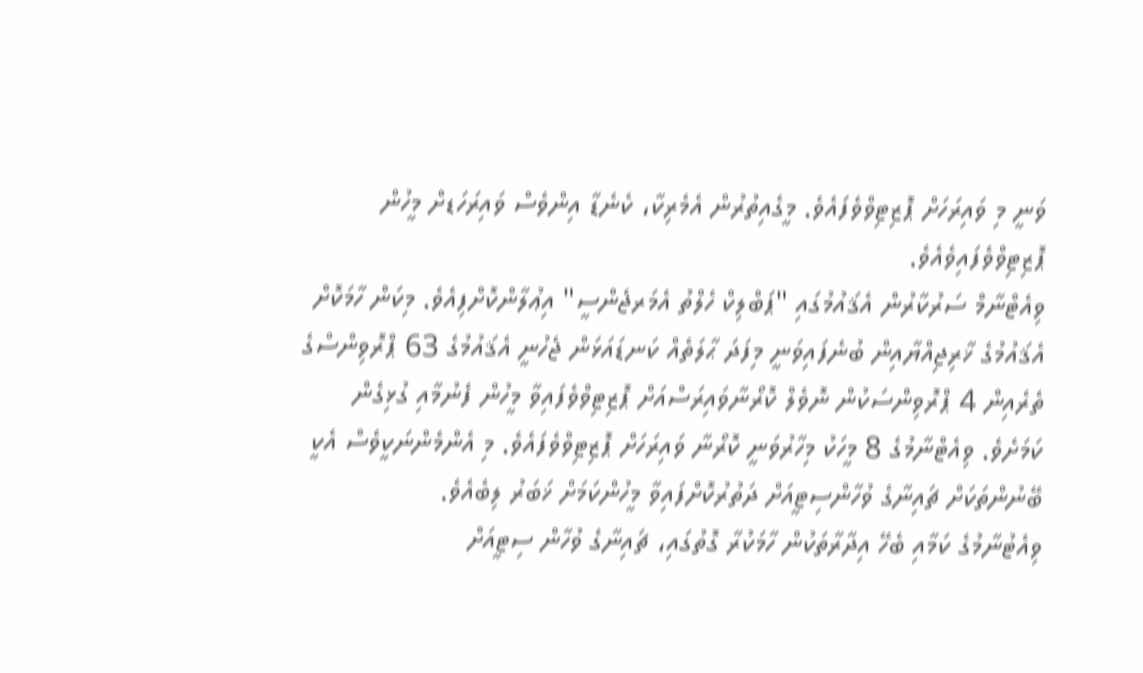ވަނީ މި ވައިރަހަށް ޕޮޒިޓިވްވެފައެވެ. މީގެއިތުރުން އެމެރިކާ، ކެނެޑާ އިންވެސް ވައިރަހަޑށް މީހުން ޕޮޒިޓިވްވެފައިވެއެވެ.
ވިއެޓްނާމް ސަރުކާރުން އެޤައުމުގައި "ޕަބްލިކް ހެލްތު އެމަރޖެންސީ" އިޢުލާންކޮށްފިއެވެ. މިކަން ހާމަކޮށް އެޤައުމުގެ ޚާރިޖިއްޔާއިން ބުނެފައިވަނީ މިފަދަ ޙާލަތެއް ކަނޑައަޅަން ޖެހުނީ އެޤައުމުގެ 63 ޕްރޮވިންސްގެ ތެރެއިން 4 ޕްރޮވިންސަކުން ނޮވެލް ކޮރޯނާވައިރަސްއަށް ޕޮޒިޓިވްވެފައިވާ މީހުން ފެނުމާއި ގުޅިގެން ކަމަށެވެ. ވިއެޓްނާމުގެ 8 މީހަކު މިހާރުވަނީ ކޮރޯނާ ވައިރަހަށް ޕޮޒިޓިވްވެފައެވެ. މި އެންމެންނަކީވެސް އެކީ ބޭނުންތަކަށް ޗައިނާގެ ވުހާންސިޓީއަށް ދަތުރުކޮށްފައިވާ މީހުންކަމަށް ޚަބަރު ލިބެއެވެ.
ވިއެޓުނާމުގެ ކަމާއި ބެހޭ އިދާރާތަކުން ހާމަކުރާ ގޮތުގައި، ޗައިނާގެ ވުހާން ސިޓީއަށް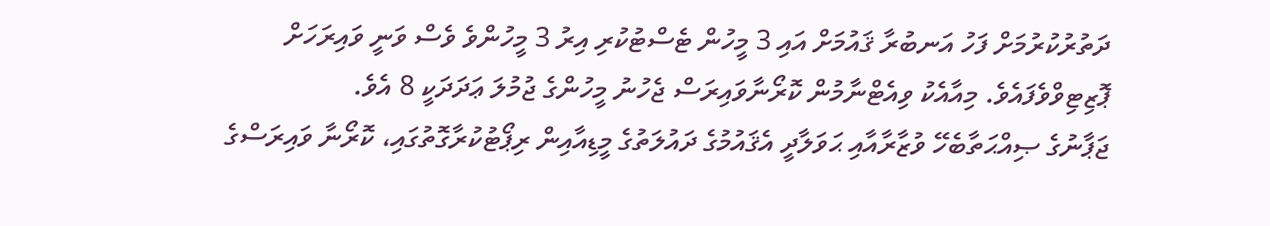ދަތުރުކުރުމަށް ފަހު އަނބުރާ ޤައުމަށް އައި 3 މީހުން ޓެސްޓުކުރި އިރު 3 މީހުންވެ ވެސް ވަނީ ވައިރަހަށް ޕޮޒިޓިވްވެފައެވެ. މިއާއެކު ވިއެޓްނާމުން ކޮރޯނާވައިރަސް ޖެހުނު މީހުންގެ ޖުމުލަ ޢަދަދަކީ 8 އެވެ.
ޖަޕާނުގެ ޞިއްޙަތާބެހޭ ވުޒާރާއާއި ޙަވަލާދީ އެޤައުމުގެ ދައުލަތުގެ މީޑިއާއިން ރިޕޯޓުކުރާގޮތުގައި، ކޮރޯނާ ވައިރަސްގެ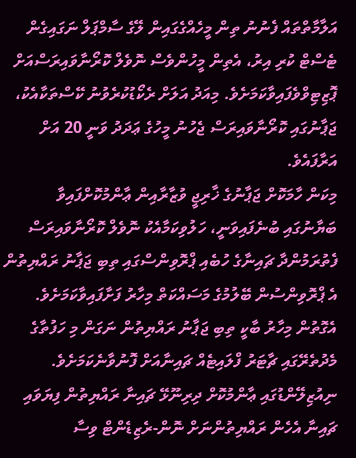އަލާމާތްތައް ފެނުނު ތިން މީހެއްގެގައިން ލޭގެ ސާމްޕަލް ނަގައިގެން ޓެސްޓް ކުރި އިރު، އެތިން މީހުންވެސް ނޮވެލް ކޮރޯނާވައިރަސްއަށް ޕޮޒިޓިވްވެފައިވާކަމަށެވެ. މިއަދު އަލަށް ރެކޯޑުކުރެވުނު ކޭސްތަކާއެކު، ޖަޕާނުގައި ކޮރޯނާވައިރަސް ޖެހުނު މީހުގެ ޢަދަދު ވަނީ 20 އަށް އަރާފައެވެ.
މިކަން ހާމަކޮށް ޖަޕާނުގެ ޚާރިޖީ ވުޒާރާއިން ޢާންމުކޮށްފައިވާ ބަޔާނުގައި ބުނެފައިވަނީ، ހަލުވިކަމާއެކު ނޮވެލް ކޮރޯނާވައިރަސް ފެތުރަމުންދާ ޗައިނާގެ ހުބެއި ޕްރޮވިންސްގައި ތިބި ޖަޕާނު ރައްޔިތުން އެ ޕްރޮވިންސުން ބޭލުމުގެ މަސައްކަތް މިހާރު ފަށާފައިވާކަމަށެވެ. އެގޮތުން މިހާރު ބާކީ ތިބި ޖަޕާނު ރައްޔިތުން ނަގަން މި ހަފުތާގެ މެދުތެރޭގައި ޗާޓަރު ފްލައިޓެއް ޗައިނާއަށް ފޮނުވާނެކަމަށެވެ.
ނިއުޒިލޭންޑުގައި ޢާންމުކޮށް ދިރިނޫޅޭ ޗައިނާ ރައްޔިތުން ފިޔަވައި ޗައިނާ އެހެން ރައްޔިތުންނަށް ނޮން-ރެޒިޑެންޓް ވިސާ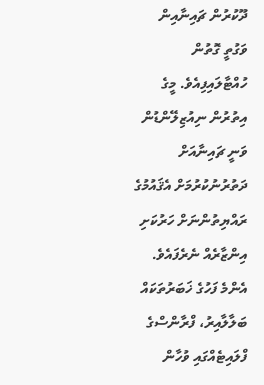ދޫކުރުން ޗައިނާއިން ވަގުތީ ގޮތުން ހުއްޓާލައިފިއެވެ. މީގެ އިތުރުން ނިއުޒިލޭންޑުން ވަނީ ޗައިނާއަށް ދަތުރުނުކުރުމަށް އެޤައުމުގެ ރައްޔިތުންނަށް ހަރުކަށި އިންޒާރެއް ނެރެފައެވެ.
އެންމެ ފަހުގެ ޚަބަރުތަކައް ބަލާލާއިރު، ފްރާންސްގެ ފްލައިޓެއްގައި ވުހާން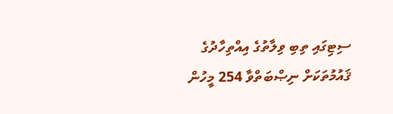ސިޓިގައި ތިބި ވިލާތުގެ އިއްތިހާދުގެ ޤައުމުތަކަށް ނިޞްބަތްވާ 254 މީހުން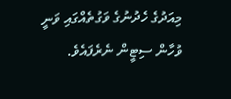މިއަދުގެ ހެދުނުގެ ވަގުތެއްގައި ވަނީ ވުހާން ސިޓީން ނެރެފައެވެ.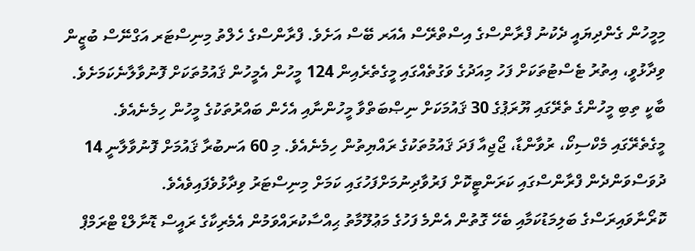މިމީހުން ގެންދިޔައީ ދެކުނު ފްރާންސްގެ އިސްތްރޭސް އެއަރ ބޭސް އަށެވެ. ފްރާންސްގެ ހެލްތު މިނިސްޓަރ އަގްނޭސް ބުޒީން ވިދާޅުވީ، އިތުރު ޓެސްޓުތަކަށް ފަހު މިއަދުގެ ވަގުތެއްގައި މީގެތެރެއިން 124 މީހުން އެމީހުން ޤައުމުތަކަށް ފޮނުވާލާނެކަމަށެވެ. ބާކީ ތިބި މީހުންގެ ތެރޭގައި ޔޫރަޕުގެ 30 ޤައުމަކަށް ނިޞްބަތްވާ މީހުންނާއި އެހެން ބައްރުތަކުގެ މީހުން ހިމެނެއެވެ. މީގެތެރޭގައި މެކްސިކޯ، ރުވާންޑާ، ޖޯޖިއާ ފަދަ ޤައުމުތަކުގެ ރައްޔިތުން ހިމެނެއެވެ. މި 60 އަނބުރާ ޤައުމަށް ފޮނުވާލާނީ 14 ދުވަސްވަންދެން ފްރާންސްގައި ކަރަންޓީކޮށް ފަރުވާދިނުމަށްފަހުގައި ކަމަށް މިނިސްޓަރު ވިދާޅުވެފައިވެއެވެ.
ކޮރޯނާވައިރަސްގެ ބަލިމަޑުކަމާއި ބެހޭ ގޮތުން އެންމެ ފަހުގެ މަޢުލޫމާތު ޙިއްސާކުރައްވަމުން އެމެރިކާގެ ރައީސް ޑޮނާލްޑް ޓްރަމްޕް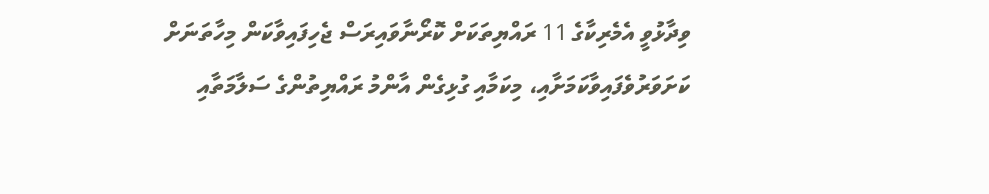ވިދާޅުވީ އެމެރިކާގެ 11 ރައްޔިތަކަށް ކޮރޯނާވައިރަސް ޖެހިފައިވާކަން މިހާތަނަށް ކަށަވަރުވެފައިވާކަމަށާއި، މިކަމާއި ގުޅިގެން އާންމު ރައްޔިތުންގެ ސަލާމަތާއި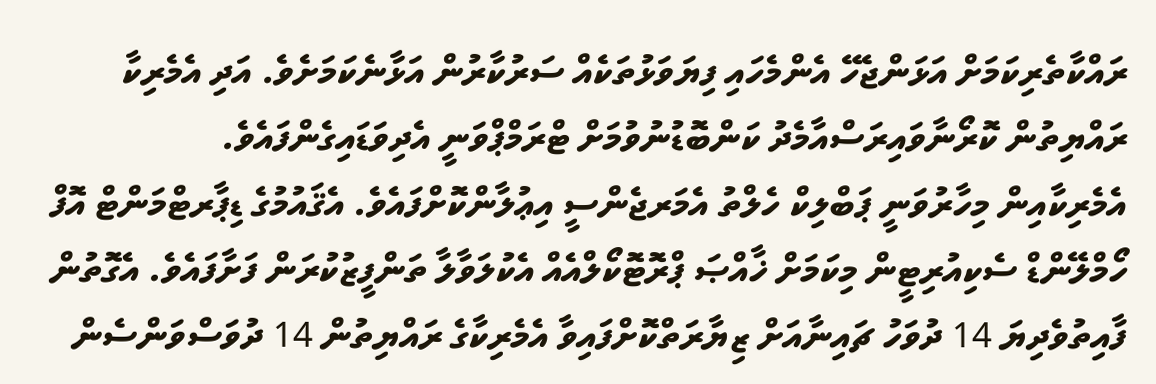ރައްކާތެރިކަމަށް އަޅަންޖެހޭ އެންމެހައި ފިޔަވަޅުތަކެއް ސަރުކާރުން އަޅާނެކަމަށެވެ. އަދި އެމެރިކާ ރައްޔިތުން ކޮރޯނާވައިރަސްއާމެދު ކަންބޮޑުނުވުމަށް ޓްރަމްޕްވަނީ އެދިވަޑައިގެންފައެވެ.
އެމެރިކާއިން މިހާރުވަނީ ޕަބްލިކް ހެލްތު އެމަރޖެންސީ އިޢުލާންކޮށްފައެވެ. އެޤައުމުގެ ޑިޕާރޓްމަންޓް އޮފް ހޯމްލޭންޑް ސެކިއުރިޓީން މިކަމަށް ޚާއްޞަ ޕްރޮޓޮކޯލްއެއް އެކުލަވާލާ ތަންފީޒުކުރަން ފަށާފައެވެ. އެގޮތުން ފާއިތުވެދިޔަ 14 ދުވަހު ޗައިނާއަށް ޒިޔާރަތްކޮށްފައިވާ އެމެރިކާގެ ރައްޔިތުން 14 ދުވަސްވަންސެން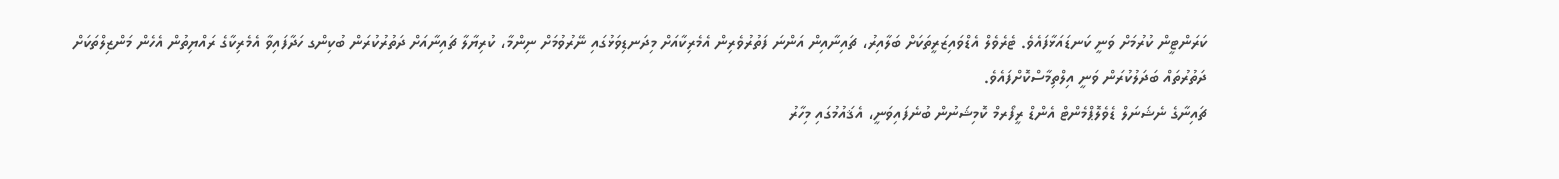ކަރަންޓީން ކުރުމަށް ވަނީ ކަނޑައަޅާފައެވެ. ޓެރެވެލް އެޑްވައިޒަރީތަކަށް ބަލާއިރު، ޗައިނާއިން އަންނަ ފަތުރުވެރިން އެމެރިކާއަށް މިދަނޑިވަޅުގައި ނޭރުވުމަށް ނިންމާ، ކުރިޔާލާ ޗައިނާއަށް ދަތުރުކުރަން ބުކިންގ ހަދާފައިވާ އެމެރިކާގެ ރައްޔިތުން އެހެން މަންޒިލްތަކަށް ދަތުރުތައް ބަދަލުކުރަން ވަނީ އިލްތިމާސްކޮށްފައެވެ.
ޗައިނާގެ ނެޝަނަލް ޑެވެލޮޕްމެންޓް އެންޑް ރީފޯރމް ކޮމިޝަނުން ބުނެފައިވަނީ، އެޤައުމުގައި މިހާރު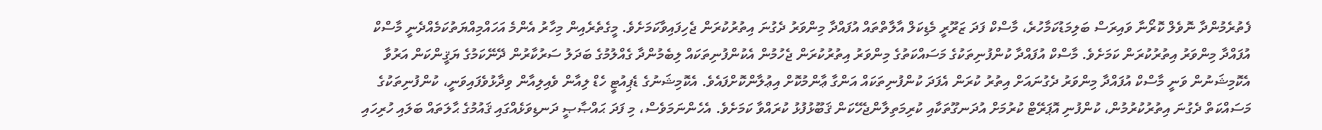ފެތުރެމުންދާ ނޮވެލް ކޮރޯނާ ވައިރަސް ބަލިމަޑުކަމާހުރެ، މާސްކް ފަދަ ޒަރޫރީ މެޑިކަލް އާލާތްތައް އުފައްދާ މިންވަރު ދެގުނަ އިތުރުކުރަން ޖެހިފައިވާކަމަށެވެ. މީގެތެރެއިން މިހާރު އެންމެ އަހައްމިއްޔަތުކަމެއްދެނީ މާސްކް އުފައްދާ މިންވަރު އިތުރުކުރަން ކަމަށެވެ. މާސްކް އުފައްދާ ކުންފުނިތަކުގެ މަސައްކަތުގެ މިންވަރު އިތުރުކުރަން ޖެހުމުން އެކުންފުނިތަކައް ލިބެމުންދާ ގެއްލުމުގެ ބަދަލު ސަރުކާރުން ދޭނޭކަމުގެ ޔަޤީންކަން އަރުވާ އެކޮމިޝަނުން ވަނީ މާސްކް އުފައްދާ މިންވަރު ދެގުނައަށް އިތުރު ކުރަން އެފަދަ ކުންފުނިތަކައް އަންގާ ޢާންމުކޮށް އިޢުލާންކޮށްފައެވެ. އެކޮމިޝަނުގެ ޑެޕިއުޓީ ހެޑް ލިއާން ވެއިލިއާން ވިދާޅުވެފައިވަނީ، ކުންފުނިތަކުގެ މަސައްކަތް ދެގުނަ އިތުރުކުރުމުން، ކުންފުނި އޮޕަރޭޓް ކުރުމަށް އުދަނގޫތަކާއި ކުރިމަތިލާންޖެހޭކަން ޤަބޫޅުފުޅު ކުރައްވާ ކަމަށެވެ. އެހެންނަމަވެސް، މި ފަދަ ޙައްޞާޞީ ދަނޑިވަޅެއްގައި ޤައުމުގެ ޙާލަތައް ބަލައި ހުރިހައި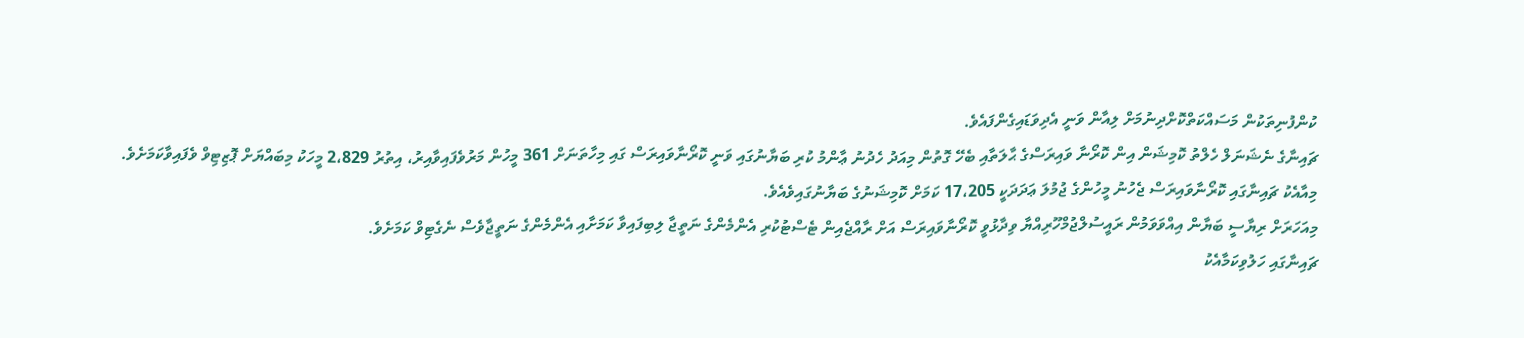ކުންފުނިތަކުން މަސައްކަތްކޮށްދިނުމަށް ލިއާން ވަނީ އެދިވަޑައިގެންފައެވެ.
ޗައިނާގެ ނެޝަނަލް ހެލްތު ކޮމިޝަން އިން ކޮރޯނާ ވައިރަސްގެ ޙާލަތާއި ބެހޭ ގޮތުން މިއަދު ހެދުނު ޢާންމު ކުރި ބަޔާނުގައި ވަނީ ކޮރޯނާވައިރަސް ގައި މިހާތަނަށް 361 މީހުން މަރުވެފައިވާއިރު، އިތުރު 2،829 މީހަކު މިބައްޔަށް ޕޮޒިޓިވް ވެފައިވާކަމަށެވެ. މިއާއެކު ޗައިނާގައި ކޮރޯނާވައިރަސް ޖެހުނު މީހުންގެ ޖުމުލަ ޢަދަދަކީ 17،205 ކަމަށް ކޮމިޝަނުގެ ބަޔާނުގައިވެއެވެ.
މިއަހަރަށް ރިޔާސީ ބަޔާން އިއްވަވަމުން ރައީސުލްޖުމްހޫރިއްޔާ ވިދާޅުވީ ކޮރޯނާވައިރަސް އަށް ރާއްޖެއިން ޓެސްޓުކުރި އެންމެންގެ ނަތީޖާ ލިބިފައިވާ ކަމަށާއި އެންމެންގެ ނަތީޖާވެސް ނެގެޓިވް ކަމަށެވެ.
ޗައިނާގައި ހަލުވިކަމާއެކު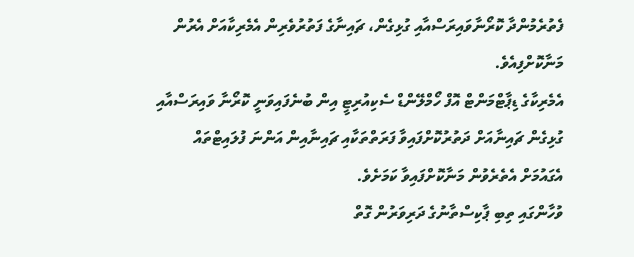ފެތުރެމުންދާ ކޮރޯނާވައިރަސްއާއި ގުޅިގެން، ޗައިނާގެ ފަތުރުވެރިން އެމެރިކާއަށް އެރުން މަނާކޮށްފިއެވެ.
އެމެރިކާގެ ޑިޕާޓްމަންޓް އޮފް ހޯމްލޭންޑް ސެކިއުރިޓީ އިން ބުނެފައިވަނީ ކޮރޯނާ ވައިރަސްއާއި ގުޅިގެން ޗައިނާއަށް ދަތުރުކޮށްފައިވާ ފަރަތްތަކާއި ޗައިނާއިން އަންނަ ފުލައިޓްތައް އެގައުމަށް އެތެރެވުން މަނާކޮށްފައިވާ ކަމަށެވެ.
ވުހާންގައި ތިބި ޕާކިސްތާނުގެ ދަރިވަރުން ގޮތް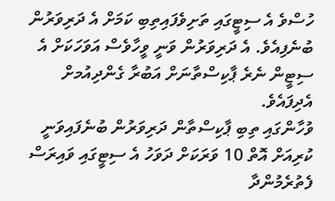ހުސްވެ އެ ސިޓީގައި ތަށިވެފައިތިބި ކަމަށް އެ ދަރިވަރުން ބުނެފިއެވެ. އެ ދަރިވަރުން ވަނީ ވީހާވެސް އަވަހަކަށް އެ ސިޓީން ނެރެ ޕާކިސްތާނަށް އަބުރާ ގެންދިއުމށް އެދިފައެވެ.
ވުހާންގައި ތިބި ޕާކިސްތާން ދަރިވަރުން ބުނެފައިވަނީ ކުރިއަށް އޮތް 10 ވަރަކަށް ދަވަހު އެ ސިޓީގައި ވައިރަސް ފެތުރެމުންދާ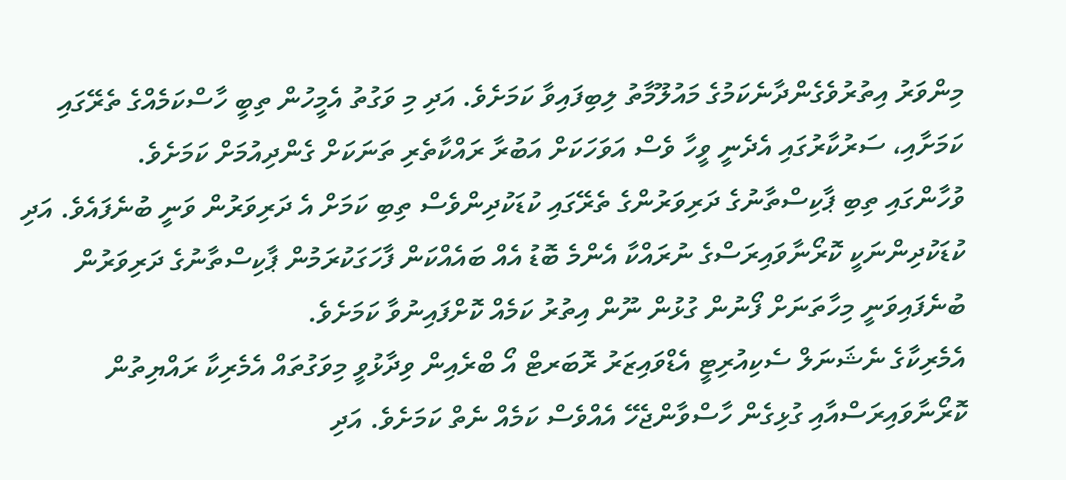މިންވަރު އިތުރުވެގެންދާނެކަމުގެ މައުލޫމާތު ލިބިފައިވާ ކަމަށެވެ. އަދި މި ވަގުތު އެމީހުން ތިބީ ހާސްކަމެއްގެ ތެރޭގައި ކަމަށާއި، ސަރުކާރުގައި އެދެނީ ވީހާ ވެސް އަވަހަކަށް އަބުރާ ރައްކާތެރި ތަނަކަށް ގެންދިއުމަށް ކަމަށެވެ.
ވުހާންގައި ތިބި ޕާކިސްތާނުގެ ދަރިވަރުންގެ ތެރޭގައި ކުޑަކުދިންވެސް ތިބި ކަމަށް އެ ދަރިވަރުން ވަނީ ބުނެފައެވެ. އަދި ކުޑަކުދިންނަކީ ކޮރޯނާވައިރަސްގެ ނުރައްކާ އެންމެ ބޮޑު އެއް ބައެއްކަން ފާހަގަކުރަމުން ޕާކިސްތާނުގެ ދަރިވަރުން ބުނެފައިވަނީ މިހާތަނަށް ފޯނުން ގުޅުން ނޫން އިތުރު ކަމެއް ކޮށްފައިނުވާ ކަމަށެވެ.
އެމެރިކާގެ ނެޝަނަލް ސެކިއުރިޓީ އެޑްވައިޒަރު ރޮބަރޓް އޯ ބްރެއިން ވިދާޅުވީ މިވަގުތައް އެމެރިކާ ރައްޔިތުން ކޮރޯނާވައިރަސްއާއި ގުޅިގެން ހާސްވާންޖެހޭ އެއްވެސް ކަމެއް ނެތް ކަމަށެވެ. އަދި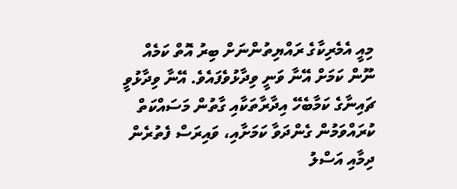މިއީ އެމެރިކާގެ ރައްޔިތުންނަށް ބިރު އޮތް ކަމެއް ނޫން ކަމަށް އޭނާ ވަނީ ވިދާޅުވެފައެވެ. އޭނާ ވިދާޅުވީ ޗައިނާގެ ކަމާބެހޭ އިދާރާތަކާއި ގާތުން މަސައްކަތް ކުރައްވަމުން ގެންދަވާ ކަމަށާއި، ވައިރަސް ފެތުރެން ދިމާއި އަސްލު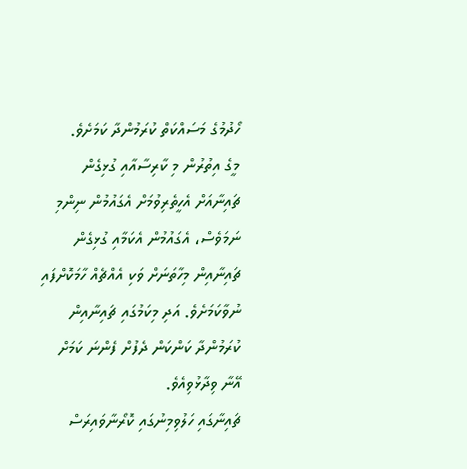ހޯދުމުގެ މަސައްކަތް ކުރަމުންދާ ކަމަށެވެ.
މީގެ އިތުރުން މި ކާރިސާއާއި ގުޅިގެން ޗައިނާއަށް އެހީތެރިވުމަށް އެގައުމުން ނިންމި ނަމަވެސް، އެގައުމުން އެކަމާއި ގުޅިގެން ޗައިނާއިން މިހާތަނަށް ވަކި އެއްޗެއް ހާމަކޮށްފައި ނުވާކަމަށެވެ. އަދި މިކަމުގައި ޗައިނާއިން ކުރަމުންދާ ކަންކަން ދެފުށް ފެންނަ ކަމަށް އޭނާ ވިދާޅުވިއެވެ.
ޗައިނާގައި ހަލުވިމިނުގައި ކޮރޯނާވައިރަސް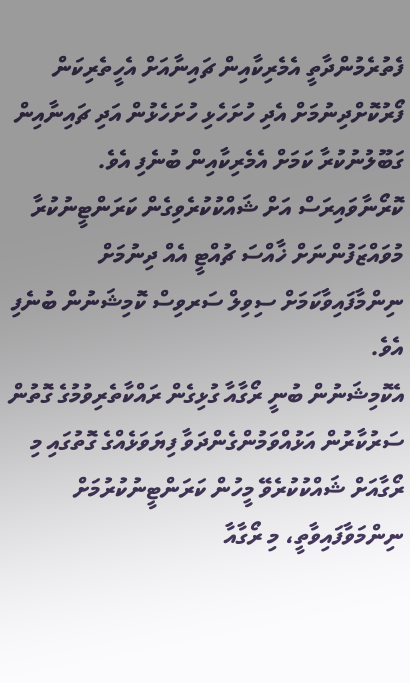ފެތުރެމުންދާތީ އެމެރިކާއިން ޗައިނާއަށް އެހީތެރިކަން ފޯރުކޮށްދިނުމަށް އެދި ހުށަހެޅި ހުށަހެޅުން އަދި ޗައިނާއިން ގަބޫލުނުކުރާ ކަމަށް އެމެރިކާއިން ބުނެފި އެވެ.
ކޮރޯނާވައިރަސް އަށް ޝައްކުކުރެވިގެން ކަރަންޓީނުކުރާ މުވައްޒަފުންނަށް ޚާއްސަ ޗުއްޓީ އެއް ދިނުމަށް ނިންމާފައިވާކަމަށް ސިވިލް ސަރވިސް ކޮމިޝަނުން ބުނެފި އެވެ.
އެކޮމިޝަނުން ބުނީ ރޯގާއާ ގުޅިގެން ރައްކާތެރިވުމުގެ ގޮތުން ސަރުކާރުން އަޅުއްވަމުންގެންދަވާ ފިޔަވަޅެއްގެ ގޮތުގައި މި ރޯގާއަށް ޝައްކުކުރެވޭ މީހުން ކަރަންޓީނުކުރުމަށް ނިންމަވާފައިވާތީ، މި ރޯގާއާ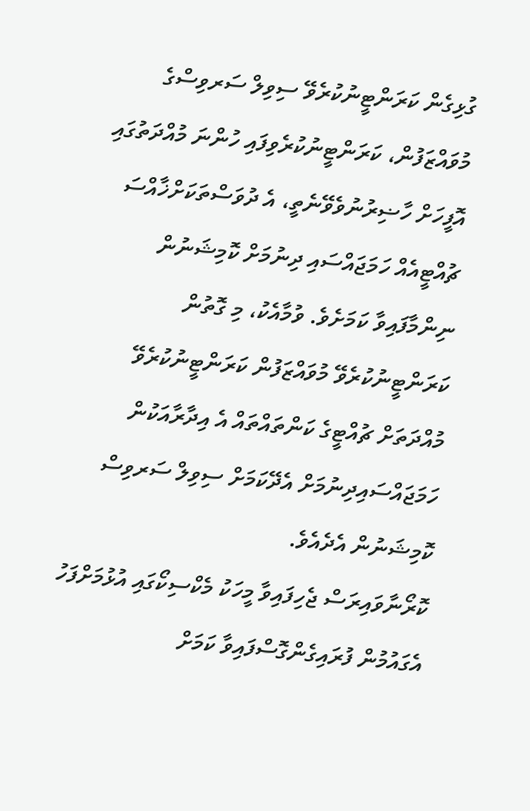ގުޅިގެން ކަރަންޓީނުކުރެވޭ ސިވިލް ސަރވިސްގެ މުވައްޒަފުން، ކަރަންޓީނުކުރެވިފައި ހުންނަ މުއްދަތުގައި އޮފީހަށް ހާޟިރުނުވެވޭނެތީ، އެ ދުވަސްތަކަށްޚާއްސަ ޗުއްޓީއެއް ހަމަޖައްސައި ދިނުމަށް ކޮމިޝަނުން ނިންމާފައިވާ ކަމަށެވެ. ވުމާއެކު، މި ގޮތުން ކަރަންޓީނުކުރެވޭ މުވައްޒަފުން ކަރަންޓީނުކުރެވޭ މުއްދަތަށް ޗުއްޓީގެ ކަންތައްތައް އެ އިދާރާއަކުން ހަމަޖައްސައިދިނުމަށް އެދޭކަމަށް ސިވިލް ސަރވިސް ކޮމިޝަނުން އެދެއެވެ.
ކޮރޯނާވައިރަސް ޖެހިފައިވާ މީހަކު މެކްސިކޯގައި އުޅުމަށްފަހު އެގައުމުން ފުރައިގެންގޮސްފައިވާ ކަމަށް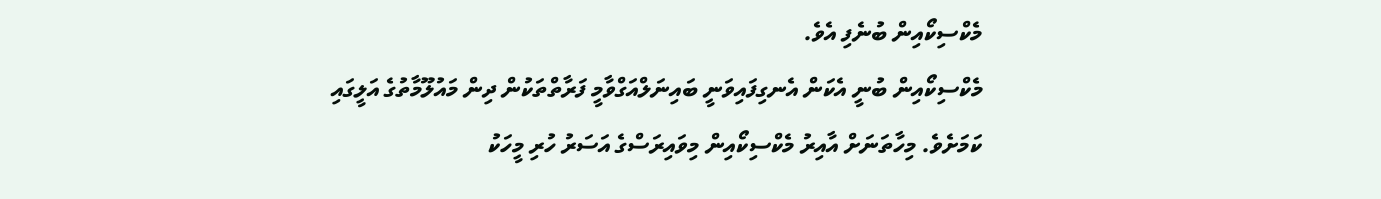މެކްސިކޯއިން ބުނެފި އެވެ.
މެކްސިކޯއިން ބުނީ އެކަން އެނގިފައިވަނީ ބައިނަލްއަގްވާމީ ފަރާތްތަކުން ދިން މައުލޫމާތުގެ އަލީގައި ކަމަށެވެ. މިހާތަނަށް އާއިރު މެކްސިކޯއިން މިވައިރަސްގެ އަސަރު ހުރި މީހަކު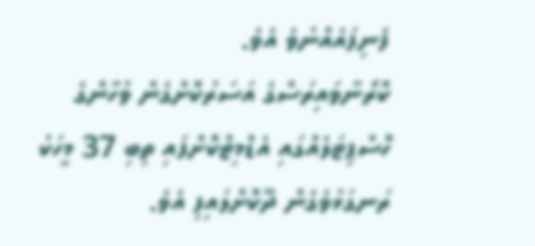ފެނިފައެއްނުވެ އެވެ.
ކޮރޯނާވައިރަސްގެ އަސަރުކޮށްގެން ވުހާންގެ ހޮސްޕިޓަލެއްގައި އެޑްމިޓްކޮށްފައި ތިބި 37 މީހަކު ރަނގަޅުވެގެން ދޫކޮށްލައިފި އެވެ.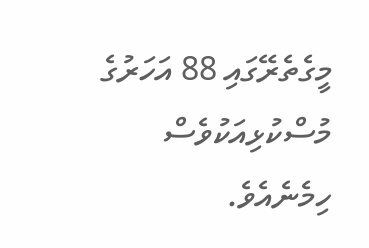މީގެތެރޭގައި 88 އަހަރުގެ މުސްކުޅިއަކުވެސް ހިމެނެއެވެ.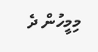މިމީހުން ދެ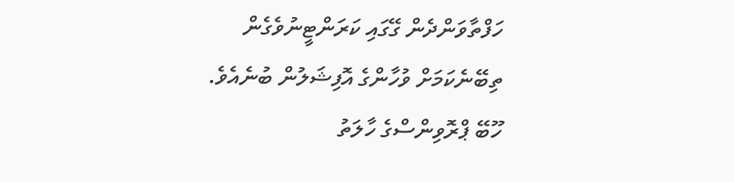ހަފްތާވަންދެން ގޭގައި ކަރަންޓީނުވެގެން ތިބޭނެކަމަށް ވުހާންގެ އޮފިޝަލުން ބުނެއެވެ.
ހޫބޭ ޕްރޮވިންސްގެ ހާލަތު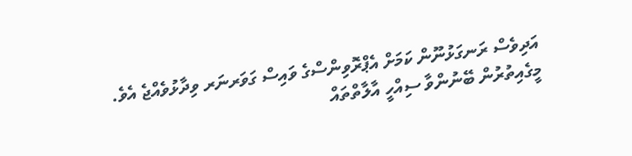އަދިވެސް ރަނގަޅުނޫން ކަމަށް އެޕްރޮވިންސްގެ ވައިސް ގަވަރނަރ ވިދާޅުވެއްޖެ އެވެ.
މީގެއިތުރުން ބޭނުންވާ ސިއްހީ އާލާތްތައް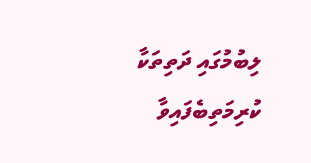ލިބުމުގައި ދަތިތަކާ ކުރިމަތިބެފައިވާ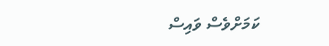ކަމަށްވެސް ވައިސް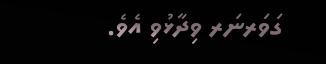ގަވަރނަރ ވިދާޅުވި އެވެ.